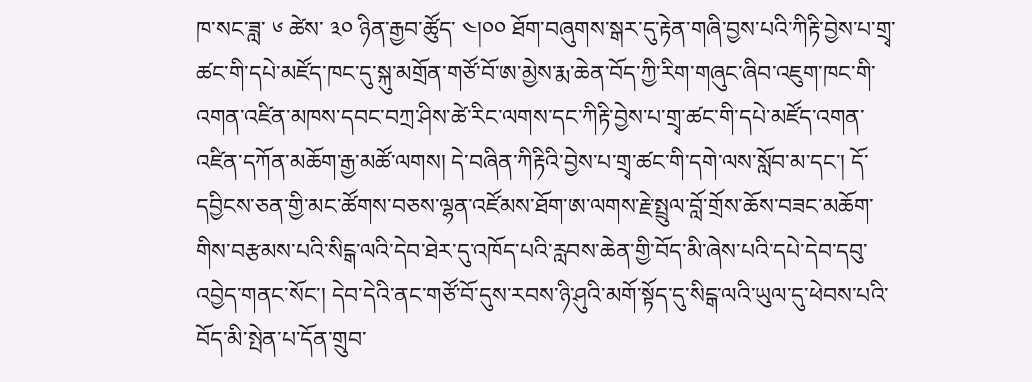ཁ་སང་ཟླ་ ༦ ཚེས་ ༣༠ ཉིན་རྒྱབ་ཚོུད་ ༤།༠༠ ཐོག་བཞུགས་སྒར་དུ་རྟེན་གཞི་བྱས་པའི་ཀིརྟི་བྱེས་པ་གྲྭ་ཚང་གི་དཔེ་མཛོད་ཁང་དུ་སྐུ་མགྲོན་གཙོ་བོ་ཨ་མྱེས་རྨ་ཆེན་བོད་ཀྱི་རིག་གཞུང་ཞིབ་འཇུག་ཁང་གི་འགན་འཛིན་མཁས་དབང་བཀྲ་ཤིས་ཚེ་རིང་ལགས་དང་ཀིརྟི་བྱེས་པ་གྲྭ་ཚང་གི་དཔེ་མཛོད་འགན་འཛིན་དཀོན་མཆོག་རྒྱ་མཚོ་ལགས། དེ་བཞིན་ཀིརྟིའི་བྱེས་པ་གྲྭ་ཚང་གི་དགེ་ལས་སློབ་མ་དང་། དོ་དབྱིངས་ཅན་གྱི་མང་ཚོགས་བཅས་ལྷན་འཛོམས་ཐོག་ཨ་ལགས་རྗེ་སྤྲུལ་བློ་གྲོས་ཆོས་བཟང་མཆོག་གིས་བརྩམས་པའི་སིངྒ་ལའི་དེབ་ཐེར་དུ་འཁོད་པའི་རླབས་ཆེན་གྱི་བོད་མི་ཞེས་པའི་དཔེ་དེབ་དབུ་འབྱེད་གནང་སོང་། དེབ་དེའི་ནང་གཙོ་བོ་དུས་རབས་ཉི་ཤུའི་མགོ་སྟོད་དུ་སིངྒ་ལའི་ཡུལ་དུ་ཕེབས་པའི་བོད་མི་སྤེན་པ་དོན་གྲུབ་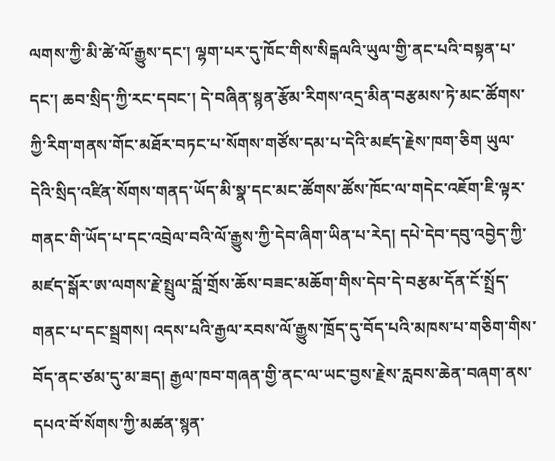ལགས་ཀྱི་མི་ཚེ་ལོ་རྒྱུས་དང་། ལྷག་པར་དུ་ཁོང་གིས་སིངྒལའི་ཡུལ་གྱི་ནང་པའི་བསྟན་པ་དང་། ཆབ་སྲིད་ཀྱི་རང་དབང་། དེ་བཞིན་སྙན་རྩོམ་རིགས་འདྲ་མིན་བརྩམས་ཏེ་མང་ཚོགས་ཀྱི་རིག་གནས་གོང་མཐོར་བཏང་པ་སོགས་གཙོས་དམ་པ་དེའི་མཛད་རྗེས་ཁག་ཅིག ཡུལ་དེའི་སྲིད་འཛིན་སོགས་གནད་ཡོད་མི་སྣ་དང་མང་ཚོགས་ཚོས་ཁོང་ལ་གདེང་འཇོག་ཇི་ལྟར་གནང་གི་ཡོད་པ་དང་འབྲེལ་བའི་ལོ་རྒྱུས་ཀྱི་དེབ་ཞིག་ཡིན་པ་རེད། དཔེ་དེབ་དབུ་འབྱེད་ཀྱི་མཛད་སྒོར་ཨ་ལགས་རྗེ་སྤྲུལ་བློ་གྲོས་ཆོས་བཟང་མཆོག་གིས་དེབ་དེ་བརྩམ་དོན་ངོ་སྤྲོད་གནང་པ་དང་སྦྲགས། འདས་པའི་རྒྱལ་རབས་ལོ་རྒྱུས་ཁྲོད་དུ་བོད་པའི་མཁས་པ་གཅིག་གིས་བོད་ནང་ཙམ་དུ་མ་ཟད། རྒྱལ་ཁབ་གཞན་གྱི་ནང་ལ་ཡང་བྱས་རྗེས་རླབས་ཆེན་བཞག་ནས་དཔའ་བོ་སོགས་ཀྱི་མཚན་སྙན་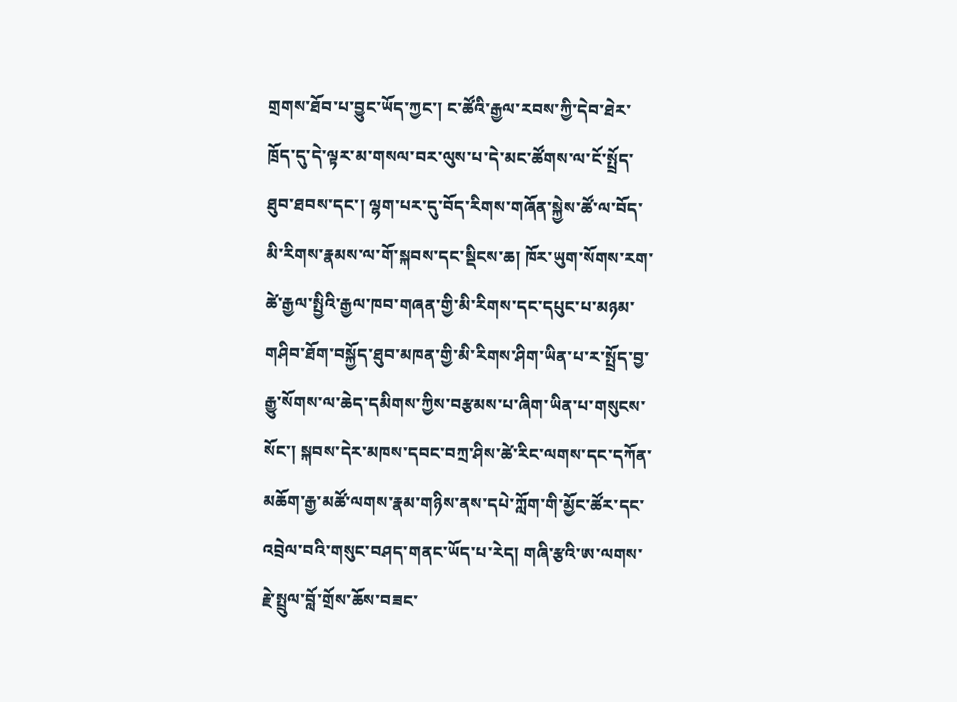གྲགས་ཐོབ་པ་བྱུང་ཡོད་ཀྱང་། ང་ཚོའི་རྒྱལ་རབས་ཀྱི་དེབ་ཐེར་ཁྲོད་དུ་དེ་ལྟར་མ་གསལ་བར་ལུས་པ་དེ་མང་ཚོགས་ལ་ངོ་སྤྲོད་ཐུབ་ཐབས་དང་། ལྷག་པར་དུ་བོད་རིགས་གཞོན་སྐྱེས་ཚོ་ལ་བོད་མི་རིགས་རྣམས་ལ་གོ་སྐབས་དང་སྡིངས་ཆ། ཁོར་ཡུག་སོགས་རག་ཚེ་རྒྱལ་སྤྱིའི་རྒྱལ་ཁབ་གཞན་གྱི་མི་རིགས་དང་དཔུང་པ་མཉམ་གཤིབ་ཐོག་བསྐྱོད་ཐུབ་མཁན་གྱི་མི་རིགས་ཤིག་ཡིན་པ་ར་སྤྲོད་བྱ་རྒྱུ་སོགས་ལ་ཆེད་དམིགས་ཀྱིས་བརྩམས་པ་ཞིག་ཡིན་པ་གསུངས་སོང་། སྐབས་དེར་མཁས་དབང་བཀྲ་ཤིས་ཚེ་རིང་ལགས་དང་དཀོན་མཆོག་རྒྱ་མཚོ་ལགས་རྣམ་གཉིས་ནས་དཔེ་ཀློག་གི་མྱོང་ཚོར་དང་འབྲེལ་བའི་གསུང་བཤད་གནང་ཡོད་པ་རེད། གཞི་རྩའི་ཨ་ལགས་རྗེ་སྤྲུལ་བློ་གྲོས་ཆོས་བཟང་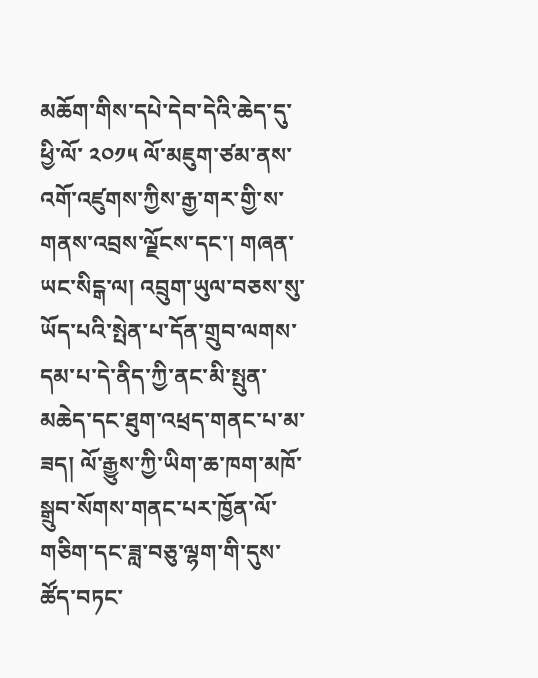མཆོག་གིས་དཔེ་དེབ་དེའི་ཆེད་དུ་ཕྱི་ལོ་ ༢༠༡༥ ལོ་མཇུག་ཙམ་ནས་འགོ་འཛུགས་ཀྱིས་རྒྱ་གར་གྱི་ས་གནས་འབྲས་ལྗོངས་དང་། གཞན་ཡང་སིངྒ་ལ། འབྲུག་ཡུལ་བཅས་སུ་ཡོད་པའི་སྤེན་པ་དོན་གྲུབ་ལགས་དམ་པ་དེ་ནིད་ཀྱི་ནང་མི་སྤུན་མཆེད་དང་ཐུག་འཕྲད་གནང་པ་མ་ཟད། ལོ་རྒྱུས་ཀྱི་ཡིག་ཆ་ཁག་མཁོ་སྒྲུབ་སོགས་གནང་པར་ཁྱོན་ལོ་གཅིག་དང་ཟླ་བཅུ་ལྷག་གི་དུས་ཚོད་བཏང་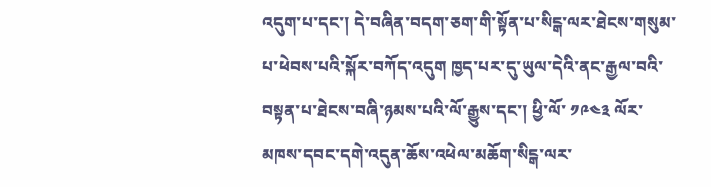འདུག་པ་དང་། དེ་བཞིན་བདག་ཅག་གི་སྟོན་པ་སིངྒ་ལར་ཐེངས་གསུམ་པ་ཕེབས་པའི་སྐོར་བཀོད་འདུག ཁྱད་པར་དུ་ཡུལ་དེའི་ནང་རྒྱལ་བའི་བསྟན་པ་ཐེངས་བཞི་ཉམས་པའི་ལོ་རྒྱུས་དང་། ཕྱི་ལོ་ ༡༩༤༣ ལོར་མཁས་དབང་དགེ་འདུན་ཆོས་འཕེལ་མཆོག་སིངྒ་ལར་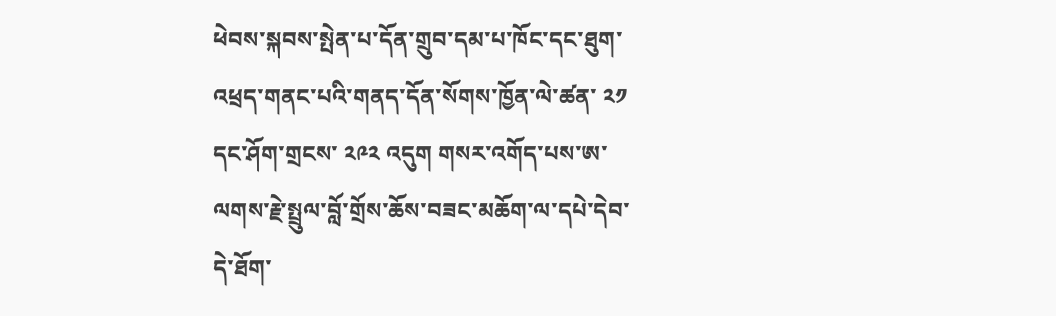ཕེབས་སྐབས་སྤེན་པ་དོན་གྲུབ་དམ་པ་ཁོང་དང་ཐུག་འཕྲད་གནང་པའི་གནད་དོན་སོགས་ཁྱོན་ལེ་ཚན་ ༢༡ དང་ཤོག་གྲངས་ ༢༩༢ འདུག གསར་འགོད་པས་ཨ་ལགས་རྗེ་སྤྲུལ་བློ་གྲོས་ཆོས་བཟང་མཆོག་ལ་དཔེ་དེབ་དེ་ཐོག་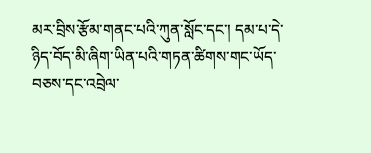མར་བྲིས་རྩོམ་གནང་པའི་ཀུན་སློང་དང་། དམ་པ་དེ་ཉིད་བོད་མི་ཞིག་ཡིན་པའི་གཏན་ཚིགས་གང་ཡོད་བཅས་དང་འབྲེལ་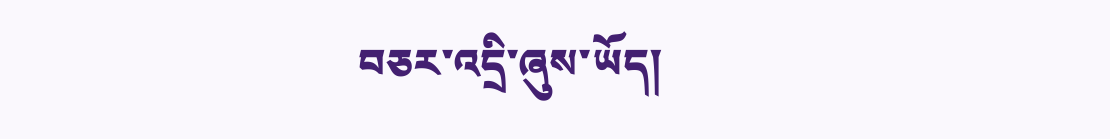བཅར་འདྲི་ཞུས་ཡོད།